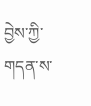བྱེས་ཀྱི་གདན་ས་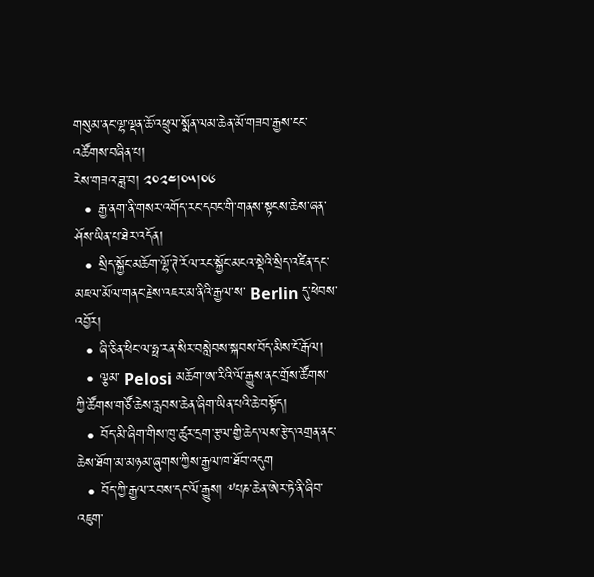གསུམ་ནང་ལྷ་ལྡན་ཆོ་འཕྲུལ་སྨོན་ལམ་ཆེན་མོ་གཟབ་རྒྱས་ངང་འཚོགས་བཞིན་པ།
རེས་གཟའ་ཟླ་བ། ༢༠༢༤།༠༥།༠༦
  • རྒྱ་ནག་ནི་གསར་འགོད་རང་དབང་གི་གནས་སྟངས་ཆེས་ཞན་ཤོས་ཡིན་པ་ཐེར་འདོན།
  • སྲིད་སྐྱོང་མཆོག་ལྷོ་ཊེ་རོལ་རང་སྐྱོང་མངའ་སྡེའི་སྲིད་འཛིན་དང་མཇལ་མོལ་གནང་རྗེས་འཇར་མ་ནིའི་རྒྱལ་ས་ Berlin དུ་ཕེབས་འབྱོར།
  • ཞི་ཅིན་ཕིང་ལ་ཧྥ་རན་སིར་བསླེབས་སྐབས་བོད་མིས་ངོ་རྒོལ།
  • ལྕམ་ Pelosi མཆོག་ཨ་རིའི་ལོ་རྒྱུས་ནང་གྲོས་ཚོགས་ཀྱི་ཚོགས་གཙོ་ཆེས་རླབས་ཆེན་ཞིག་ཡིན་པའི་ཆེ་བསྟོད།
  • བོད་མི་ཞིག་གིས་ཁུ་ཚུར་དྲག་རྩལ་གྱི་ཆེད་ལས་རྩེད་འགྲན་ནང་ཆེས་ཐོག་མ་མཉམ་ཞུགས་ཀྱིས་རྒྱལ་ཁ་ཐོབ་འདུག
  • བོད་ཀྱི་རྒྱལ་རབས་དང་ལོ་རྒྱུས། ༸པཎ་ཆེན་ཨེར་ཏེ་ནི་ཞིབ་འཇུག་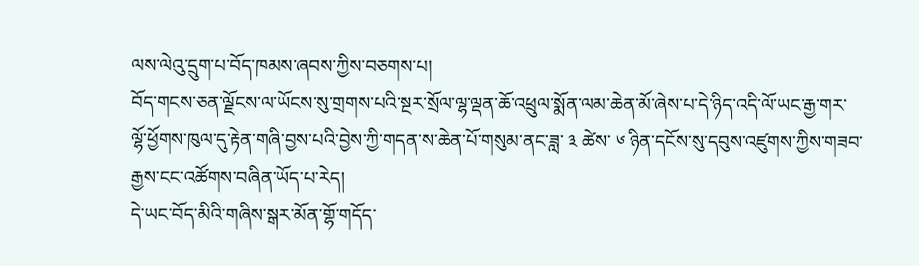ལས་ལེའུ་དྲུག་པ་བོད་ཁམས་ཞབས་ཀྱིས་བཅགས་པ།
བོད་གངས་ཅན་ལྗོངས་ལ་ཡོངས་སུ་གྲགས་པའི་སྔར་སྲོལ་ལྷ་ལྡན་ཆོ་འཕྲུལ་སྨོན་ལམ་ཆེན་མོ་ཞེས་པ་དེ་ཉིད་འདི་ལོ་ཡང་རྒྱ་གར་ལྷོ་ཕྱོགས་ཁུལ་དུ་རྟེན་གཞི་བྱས་པའི་བྱེས་ཀྱི་གདན་ས་ཆེན་པོ་གསུམ་ནང་ཟླ་ ༣ ཚེས་ ༦ ཉིན་དངོས་སུ་དབུས་འཛུགས་ཀྱིས་གཟབ་རྒྱས་ངང་འཚོགས་བཞིན་ཡོད་པ་རེད།
དེ་ཡང་བོད་མིའི་གཞིས་སྒར་མོན་གྷོ་གདོད་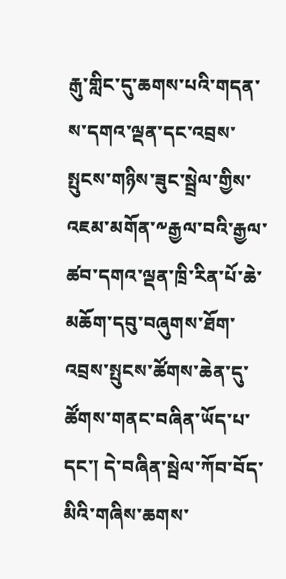རྒུ་གླིང་དུ་ཆགས་པའི་གདན་ས་དགའ་ལྡན་དང་འབྲས་སྤུངས་གཉིས་ཟུང་སྦྲེལ་གྱིས་འཇམ་མགོན་༸རྒྱལ་བའི་རྒྱལ་ཚབ་དགའ་ལྡན་ཁྲི་རིན་པོ་ཆེ་མཆོག་དབུ་བཞུགས་ཐོག་འབྲས་སྤུངས་ཚོགས་ཆེན་དུ་ཚོགས་གནང་བཞིན་ཡོད་པ་དང་། དེ་བཞིན་སྦེལ་ཀོབ་བོད་མིའི་གཞིས་ཆགས་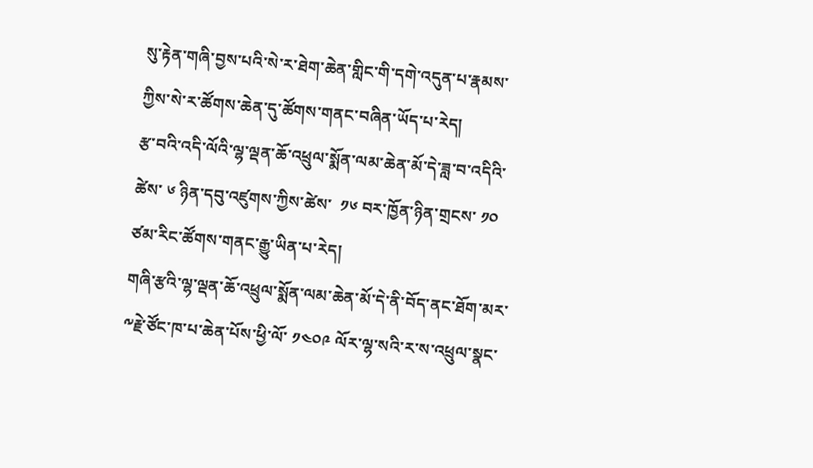སུ་རྟེན་གཞི་བྱས་པའི་སེ་ར་ཐེག་ཆེན་གླིང་གི་དགེ་འདུན་པ་རྣམས་ཀྱིས་སེ་ར་ཚོགས་ཆེན་དུ་ཚོགས་གནང་བཞིན་ཡོད་པ་རེད།
རྩ་བའི་འདི་ལོའི་ལྷ་ལྡན་ཆོ་འཕྲུལ་སྨོན་ལམ་ཆེན་མོ་དེ་ཟླ་བ་འདིའི་ཚེས་ ༦ ཉིན་དབུ་འཛུགས་ཀྱིས་ཚེས་  ༡༦ བར་ཁྱོན་ཉིན་གྲངས་ ༡༠ ཙམ་རིང་ཚོགས་གནང་རྒྱུ་ཡིན་པ་རེད།
གཞི་རྩའི་ལྷ་ལྡན་ཆོ་འཕྲུལ་སྨོན་ལམ་ཆེན་མོ་དེ་ནི་བོད་ནང་ཐོག་མར་༸རྗེ་ཙོང་ཁ་པ་ཆེན་པོས་ཕྱི་ལོ་ ༡༤༠༩ ལོར་ལྷ་སའི་ར་ས་འཕྲུལ་སྣང་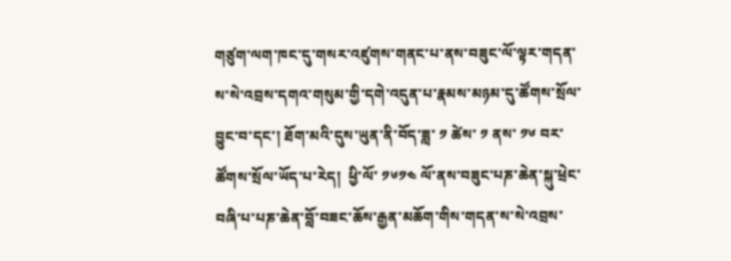གཙུག་ལག་ཁང་དུ་གསར་འཛུགས་གནང་པ་ནས་བཟུང་ལོ་ལྟར་གདན་ས་སེ་འབྲས་དགའ་གསུམ་གྱི་དགེ་འདུན་པ་རྣམས་མཉམ་དུ་ཚོགས་སྲོལ་བྱུང་བ་དང་། ཐོག་མའི་དུས་ཡུན་ནི་བོད་ཟླ་ ༡ ཚེས་ ༡ ནས་ ༡༦ བར་ཚོགས་སྲོལ་ཡོད་པ་རེད།  ཕྱི་ལོ་ ༡༦༡༤ ལོ་ནས་བཟུང་པཎ་ཆེན་སྐུ་ཕྲེང་བཞི་པ་པཎ་ཆེན་བློ་བཟང་ཆོས་རྒྱན་མཆོག་གིས་གདན་ས་སེ་འབྲས་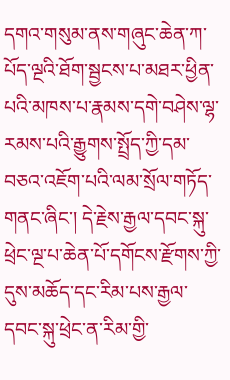དགའ་གསུམ་ནས་གཞུང་ཆེན་ཀ་པོད་ལྔའི་ཐོག་སྦྱངས་པ་མཐར་ཕྱིན་པའི་མཁས་པ་རྣམས་དགེ་བཤེས་ལྷ་རམས་པའི་རྒྱུགས་སྤྲོད་ཀྱི་དམ་བཅའ་འཇོག་པའི་ལམ་སྲོལ་གཏོད་གནང་ཞིང་། དེ་རྗེས་རྒྱལ་དབང་སྐུ་ཕྲེང་ལྔ་པ་ཆེན་པོ་དགོངས་རྫོགས་ཀྱི་དུས་མཆོད་དང་རིམ་པས་རྒྱལ་དབང་སྐུ་ཕྲེང་ན་རིམ་གྱི་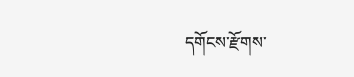དགོངས་རྫོགས་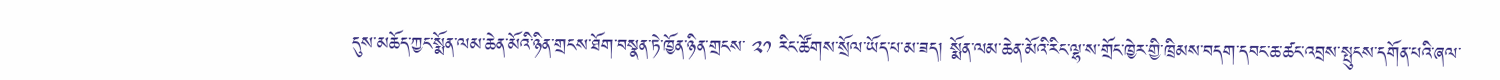དུས་མཆོད་ཀྱང་སྨོན་ལམ་ཆེན་མོའི་ཉིན་གྲངས་ཐོག་བསྣན་ཏེ་ཁྱོན་ཉིན་གྲངས་ ༢༡ རིང་ཚོགས་སྲོལ་ཡོད་པ་མ་ཟད། སྨོན་ལམ་ཆེན་མོའི་རིང་ལྷ་ས་གྲོང་ཁྱེར་གྱི་ཁྲིམས་བདག་དབང་ཆ་ཚང་འབྲས་སྤུངས་དགོན་པའི་ཞལ་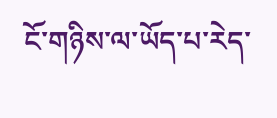ངོ་གཉིས་ལ་ཡོད་པ་རེད་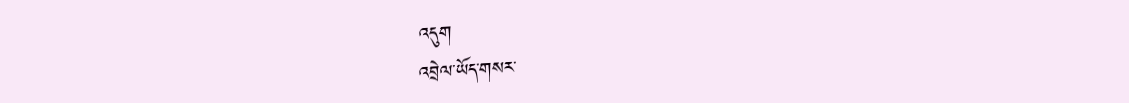འདུག
འབྲེལ་ཡོད་གསར་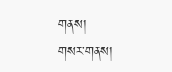གནས།
གསར་གནས།